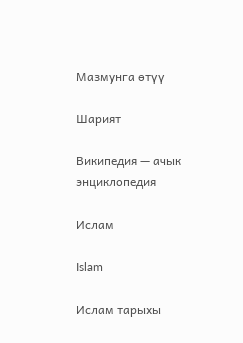Мазмунга өтүү

Шарият

Википедия — ачык энциклопедия

Ислам

Islam

Ислам тарыхы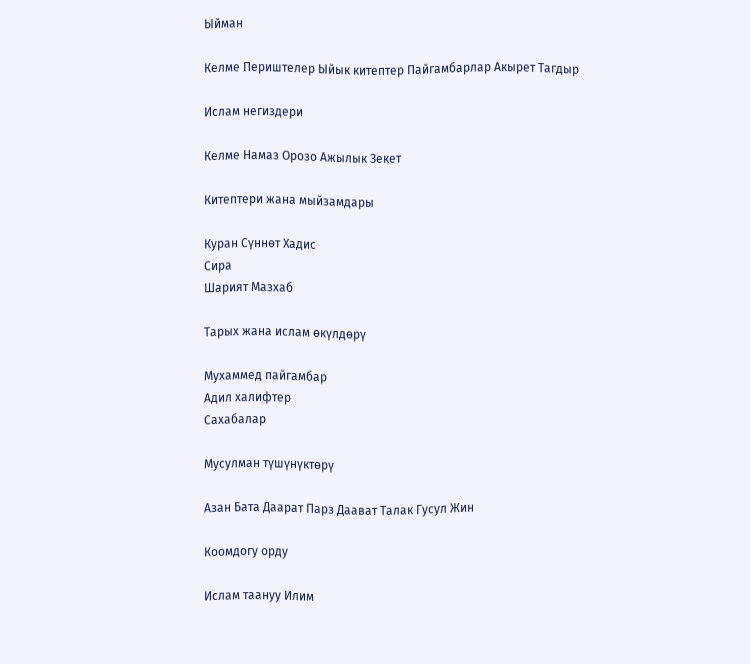Ыйман

Келме Периштелер Ыйык китептер Пайгамбарлар Акырет Тагдыр

Ислам негиздери

Келме Намаз Орозо Ажылык Зекет

Китептери жана мыйзамдары

Куран Сүннөт Хадис
Сира
Шарият Мазхаб

Тарых жана ислам өкүлдөрү

Мухаммед пайгамбар
Адил халифтер
Сахабалар

Мусулман түшүнүктөрү

Азан Бата Даарат Парз Даават Талак Гусул Жин

Коомдогу орду

Ислам таануу Илим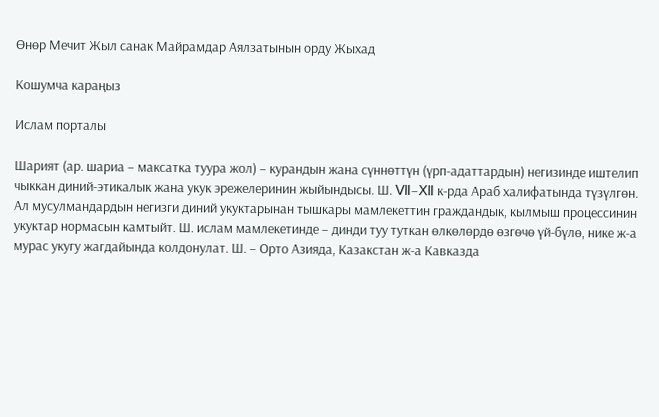Өнөр Мечит Жыл санак Майрамдар Аялзатынын орду Жыхад

Кошумча караңыз

Ислам порталы

Шарият (ар. шариа – максатка туура жол) – курандын жана сүннөттүн (үрп-адаттардын) негизинде иштелип чыккан диний-этикалык жана укук эрежелеринин жыйындысы. Ш. Ⅶ–Ⅻ к-рда Араб халифатында түзүлгөн. Ал мусулмандардын негизги диний укуктарынан тышкары мамлекеттин граждандык, кылмыш процессинин укуктар нормасын камтыйт. Ш. ислам мамлекетинде – динди туу туткан өлкөлөрдө өзгөчө үй-бүлө, нике ж-а мурас укугу жагдайында колдонулат. Ш. – Орто Азияда, Казакстан ж-а Кавказда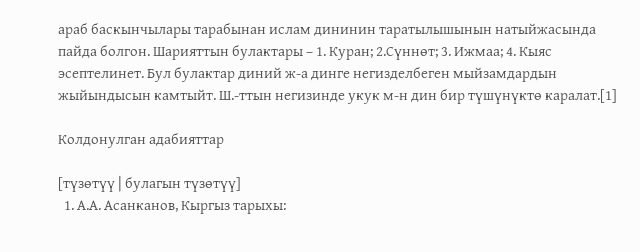араб баскынчылары тарабынан ислам дининин таратылышынын натыйжасында пайда болгон. Шарияттын булактары – 1. Куран; 2.Сүннөт; 3. Ижмаа; 4. Кыяс эсептелинет. Бул булактар диний ж-а динге негизделбеген мыйзамдардын жыйындысын камтыйт. Ш.-ттын негизинде укук м-н дин бир түшүнүктө каралат.[1]

Колдонулган адабияттар

[түзөтүү | булагын түзөтүү]
  1. А.А. Асанканов, Кыргыз тарыхы: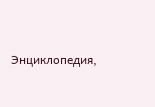Энциклопедия,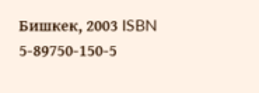Бишкек, 2003 ISBN 5-89750-150-5